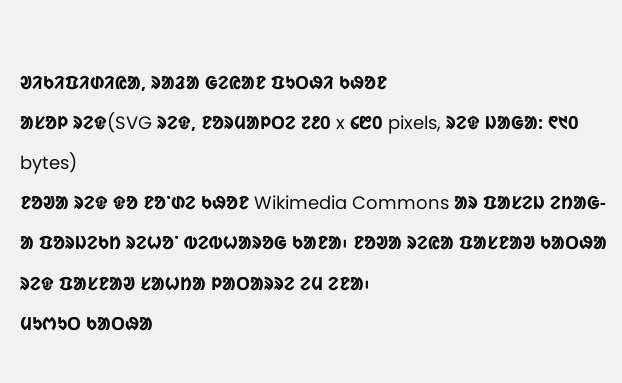ᱣᱤᱠᱤᱯᱤᱰᱤᱭᱟ, ᱨᱟᱲᱟ ᱜᱮᱭᱟᱱ ᱯᱩᱛᱷᱤ ᱠᱷᱚᱱ
ᱟᱥᱚᱞ ᱨᱮᱫ(SVG ᱨᱮᱫ, ᱱᱚᱨᱢᱟᱞᱛᱮ ᱗᱒᱐ x ᱔᱘᱐ pixels, ᱨᱮᱫ ᱡᱟᱜᱟ: ᱖᱑᱐ bytes)
ᱱᱚᱣᱟ ᱨᱮᱫ ᱫᱚ ᱱᱚᱸᱰᱮ ᱠᱷᱚᱱ Wikimedia Commons ᱟᱨ ᱯᱟᱥᱮᱡ ᱮᱴᱟᱜ-ᱟ ᱯᱚᱨᱡᱮᱠᱴ ᱨᱮᱦᱚᱸ ᱵᱮᱵᱦᱟᱨᱚᱜ ᱠᱟᱱᱟ᱾ ᱱᱚᱣᱟ ᱨᱮᱭᱟ ᱯᱟᱥᱱᱟᱣ ᱠᱟᱛᱷᱟ ᱨᱮᱫ ᱯᱟᱥᱱᱟᱣ ᱥᱟᱦᱴᱟ ᱞᱟᱛᱟᱨᱨᱮ ᱮᱢ ᱮᱱᱟ᱾
ᱢᱩᱬᱩᱛ ᱠᱟᱛᱷᱟ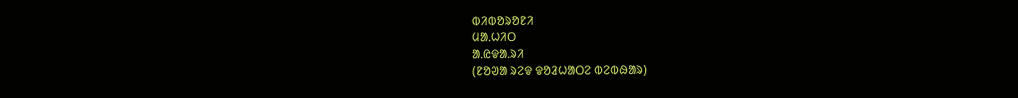ᱵᱤᱵᱚᱨᱚᱱᱤ
ᱢᱟᱹᱦᱤᱛ
ᱟᱹᱭᱫᱟᱹᱨᱤ
(ᱱᱚᱣᱟ ᱨᱮᱫ ᱫᱚᱲᱦᱟᱛᱮ ᱵᱮᱵᱷᱟᱨ)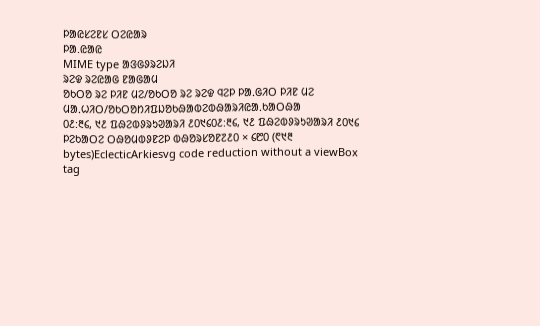ᱞᱟᱭᱥᱮᱱᱥ ᱛᱮᱭᱟᱨ
ᱞᱟ.ᱭᱟᱭ
MIME type ᱟᱝᱜᱽᱨᱮᱡᱤ
ᱨᱮᱫ ᱨᱮᱭᱟᱜ ᱱᱟᱜᱟᱢ
ᱚᱠᱛᱚ ᱨᱮ ᱞᱤᱱ ᱢᱮ/ᱚᱠᱛᱚ ᱨᱮ ᱨᱮᱫ ᱧᱮᱞ ᱞᱟᱹᱜᱤᱛ ᱞᱤᱱ ᱢᱮ
ᱢᱟᱹᱦᱤᱛ/ᱚᱠᱛᱚᱴᱤᱯᱡᱚᱠᱷᱟᱵᱮᱵᱷᱟᱨᱤᱭᱟᱹᱠᱟᱛᱷᱟ
᱐᱒:᱓᱔, ᱑᱒ ᱯᱷᱮᱵᱽᱨᱩᱣᱟᱨᱤ ᱒᱐᱑᱔᱐᱒:᱓᱔, ᱑᱒ ᱯᱷᱮᱵᱽᱨᱩᱣᱟᱨᱤ ᱒᱐᱑᱔ ᱞᱮᱠᱟᱛᱮ ᱛᱷᱚᱢᱵᱽᱱᱮᱞ ᱵᱷᱚᱨᱥᱚᱱ᱗᱒᱐ × ᱔᱘᱐ (᱖᱑᱓ bytes)EclecticArkiesvg code reduction without a viewBox tag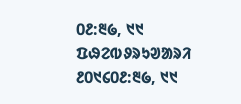᱐᱒:᱓᱙, ᱑᱑ ᱯᱷᱮᱵᱽᱨᱩᱣᱟᱨᱤ ᱒᱐᱑᱔᱐᱒:᱓᱙, ᱑᱑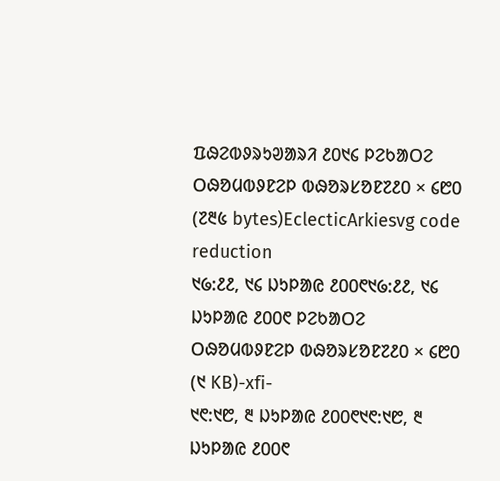ᱯᱷᱮᱵᱽᱨᱩᱣᱟᱨᱤ ᱒᱐᱑᱔ ᱞᱮᱠᱟᱛᱮ ᱛᱷᱚᱢᱵᱽᱱᱮᱞ ᱵᱷᱚᱨᱥᱚᱱ᱗᱒᱐ × ᱔᱘᱐ (᱗᱓᱕ bytes)EclecticArkiesvg code reduction
᱑᱙:᱒᱒, ᱑᱔ ᱡᱩᱞᱟᱭ ᱒᱐᱐᱖᱑᱙:᱒᱒, ᱑᱔ ᱡᱩᱞᱟᱭ ᱒᱐᱐᱖ ᱞᱮᱠᱟᱛᱮ ᱛᱷᱚᱢᱵᱽᱱᱮᱞ ᱵᱷᱚᱨᱥᱚᱱ᱗᱒᱐ × ᱔᱘᱐ (᱑ KB)-xfi-
᱑᱖:᱑᱘, ᱓ ᱡᱩᱞᱟᱭ ᱒᱐᱐᱖᱑᱖:᱑᱘, ᱓ ᱡᱩᱞᱟᱭ ᱒᱐᱐᱖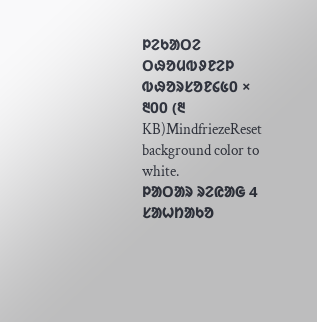ᱞᱮᱠᱟᱛᱮ ᱛᱷᱚᱢᱵᱽᱱᱮᱞ ᱵᱷᱚᱨᱥᱚᱱ᱔᱕᱐ × ᱓᱐᱐ (᱓ KB)MindfriezeReset background color to white.
ᱞᱟᱛᱟᱨ ᱨᱮᱭᱟᱜ 4 ᱥᱟᱦᱴᱟᱠᱚ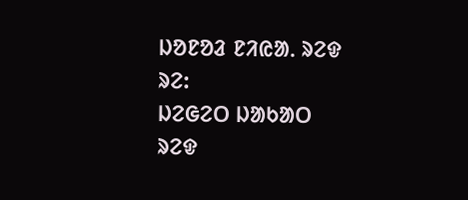ᱡᱚᱱᱚᱲ ᱱᱤᱭᱟᱹ ᱨᱮᱫ ᱨᱮ:
ᱡᱮᱜᱮᱛ ᱡᱟᱠᱟᱛ ᱨᱮᱫ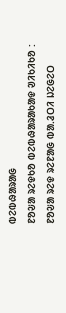ᱵᱮᱵᱷᱟᱨᱟᱜ
ᱱᱚᱶᱟ ᱨᱮᱫᱠᱚ ᱵᱮᱵᱷᱟᱨᱟᱠᱟᱫ ᱣᱤᱠᱤᱠᱚ :
ᱱᱚᱶᱟ ᱨᱮᱫ ᱨᱮᱱᱟᱜ ᱵᱟᱹᱲᱛᱤ ᱡᱮᱜᱮᱛ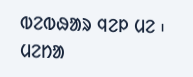ᱵᱮᱵᱷᱟᱨ ᱧᱮᱞ ᱢᱮ ᱾
ᱢᱮᱴᱟ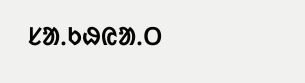ᱥᱟᱹᱠᱷᱭᱟᱹᱛ